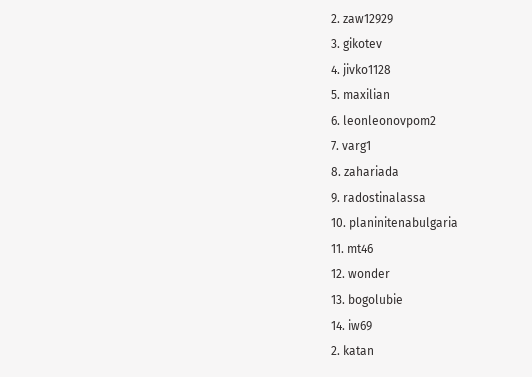2. zaw12929
3. gikotev
4. jivko1128
5. maxilian
6. leonleonovpom2
7. varg1
8. zahariada
9. radostinalassa
10. planinitenabulgaria
11. mt46
12. wonder
13. bogolubie
14. iw69
2. katan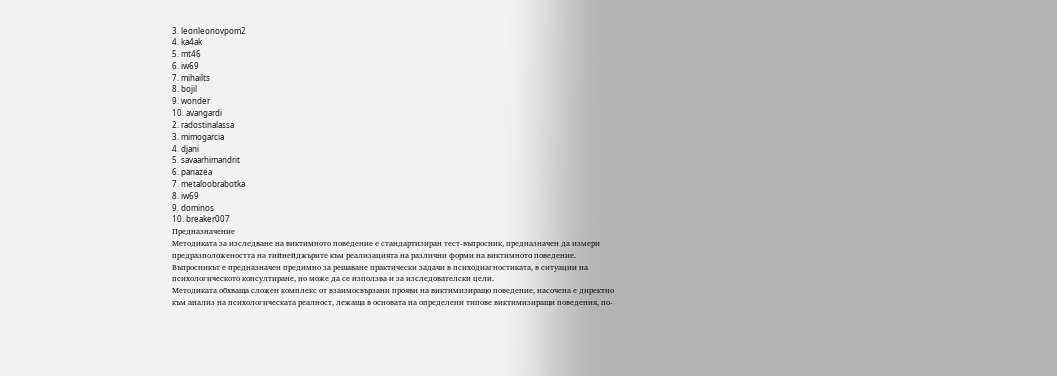3. leonleonovpom2
4. ka4ak
5. mt46
6. iw69
7. mihailts
8. bojil
9. wonder
10. avangardi
2. radostinalassa
3. mimogarcia
4. djani
5. savaarhimandrit
6. panazea
7. metaloobrabotka
8. iw69
9. dominos
10. breaker007
Предназначение
Методиката за изследване на виктимното поведение е стандартизиран тест-въпросник, предназначен да измери предразположеността на тийнейджърите към реализацията на различни форми на виктимното поведение. Въпросникът е предназначен предимно за решаване практически задачи в психодиагностиката, в ситуации на психологическото консултиране, но може да се използва и за изследователски цели.
Методиката обхваща сложен комплекс от взаимосвързани прояви на виктимизиращо поведение, насочена е директно към анализ на психологическата реалност, лежаща в основата на определени типове виктимизиращи поведения, по-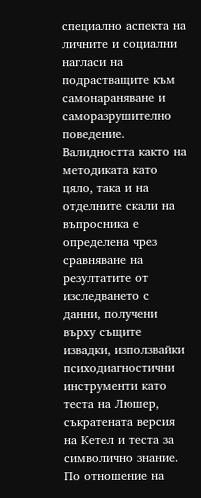специално аспекта на личните и социални нагласи на подрастващите към самонараняване и саморазрушително поведение. Валидността както на методиката като цяло, така и на отделните скали на въпросника е определена чрез сравняване на резултатите от изследването с данни, получени върху същите извадки, използвайки психодиагностични инструменти като теста на Люшер, съкратената версия на Кетел и теста за символично знание. По отношение на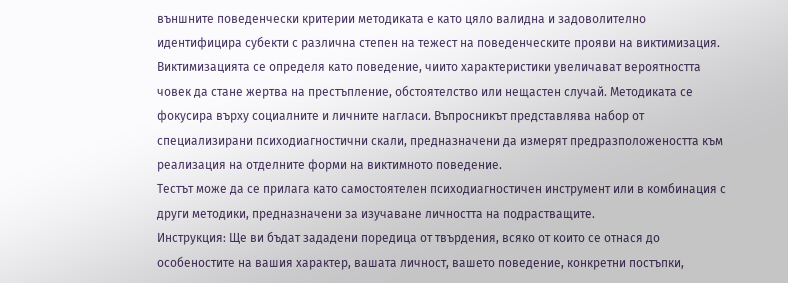външните поведенчески критерии методиката е като цяло валидна и задоволително идентифицира субекти с различна степен на тежест на поведенческите прояви на виктимизация.
Виктимизацията се определя като поведение, чиито характеристики увеличават вероятността човек да стане жертва на престъпление, обстоятелство или нещастен случай. Методиката се фокусира върху социалните и личните нагласи. Въпросникът представлява набор от специализирани психодиагностични скали, предназначени да измерят предразположеността към реализация на отделните форми на виктимното поведение.
Тестът може да се прилага като самостоятелен психодиагностичен инструмент или в комбинация с други методики, предназначени за изучаване личността на подрастващите.
Инструкция: Ще ви бъдат зададени поредица от твърдения, всяко от които се отнася до особеностите на вашия характер, вашата личност, вашето поведение, конкретни постъпки,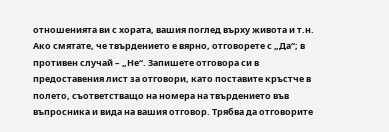отношенията ви с хората, вашия поглед върху живота и т.н. Ако смятате, че твърдението е вярно, отговорете с „Да“; в противен случай – „Не“. Запишете отговора си в предоставения лист за отговори, като поставите кръстче в полето, съответстващо на номера на твърдението във въпросника и вида на вашия отговор. Трябва да отговорите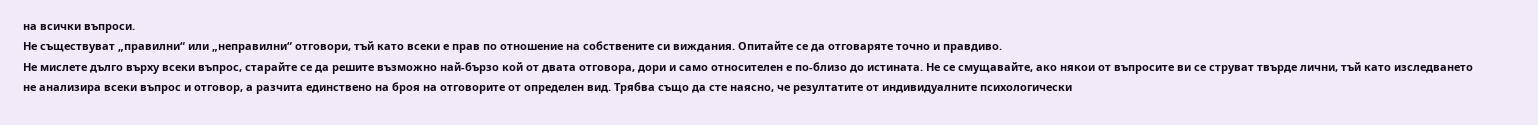на всички въпроси.
Не съществуват „правилни“ или „неправилни“ отговори, тъй като всеки е прав по отношение на собствените си виждания. Опитайте се да отговаряте точно и правдиво.
Не мислете дълго върху всеки въпрос, старайте се да решите възможно най-бързо кой от двата отговора, дори и само относителен е по-близо до истината. Не се смущавайте, ако някои от въпросите ви се струват твърде лични, тъй като изследването не анализира всеки въпрос и отговор, а разчита единствено на броя на отговорите от определен вид. Трябва също да сте наясно, че резултатите от индивидуалните психологически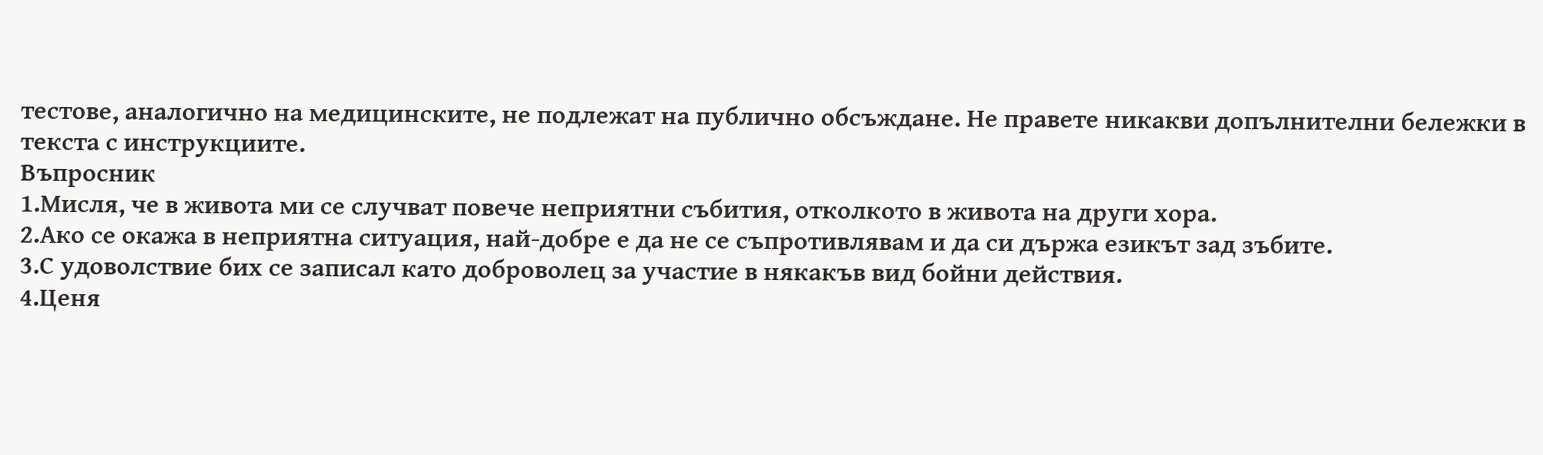тестове, аналогично на медицинските, не подлежат на публично обсъждане. Не правете никакви допълнителни бележки в текста с инструкциите.
Въпросник
1.Мисля, че в живота ми се случват повече неприятни събития, отколкото в живота на други хора.
2.Ако се окажа в неприятна ситуация, най-добре е да не се съпротивлявам и да си държа езикът зад зъбите.
3.С удоволствие бих се записал като доброволец за участие в някакъв вид бойни действия.
4.Ценя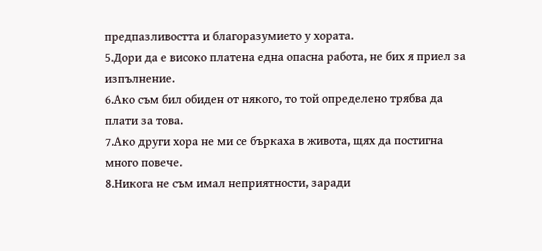предпазливостта и благоразумието у хората.
5.Дори да е високо платена една опасна работа, не бих я приел за изпълнение.
6.Ако съм бил обиден от някого, то той определено трябва да плати за това.
7.Ако други хора не ми се бъркаха в живота, щях да постигна много повече.
8.Никога не съм имал неприятности, заради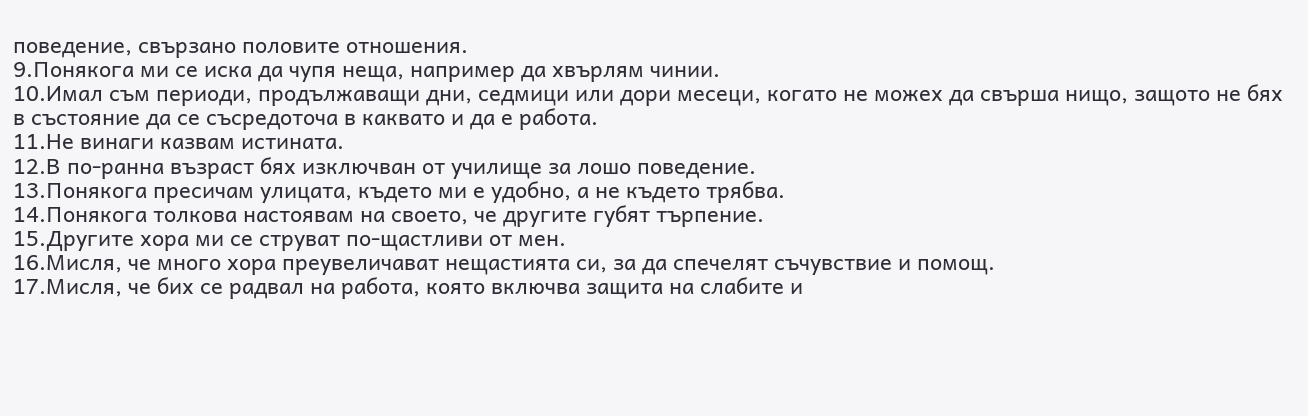поведение, свързано половите отношения.
9.Понякога ми се иска да чупя неща, например да хвърлям чинии.
10.Имал съм периоди, продължаващи дни, седмици или дори месеци, когато не можех да свърша нищо, защото не бях в състояние да се съсредоточа в каквато и да е работа.
11.Не винаги казвам истината.
12.В по-ранна възраст бях изключван от училище за лошо поведение.
13.Понякога пресичам улицата, където ми е удобно, а не където трябва.
14.Понякога толкова настоявам на своето, че другите губят търпение.
15.Другите хора ми се струват по-щастливи от мен.
16.Мисля, че много хора преувеличават нещастията си, за да спечелят съчувствие и помощ.
17.Мисля, че бих се радвал на работа, която включва защита на слабите и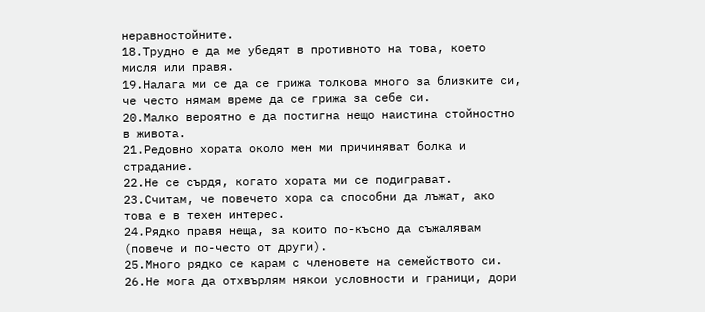неравностойните.
18.Трудно е да ме убедят в противното на това, което мисля или правя.
19.Налага ми се да се грижа толкова много за близките си, че често нямам време да се грижа за себе си.
20.Малко вероятно е да постигна нещо наистина стойностно в живота.
21.Редовно хората около мен ми причиняват болка и страдание.
22.Не се сърдя, когато хората ми се подиграват.
23.Считам, че повечето хора са способни да лъжат, ако това е в техен интерес.
24.Рядко правя неща, за които по-късно да съжалявам (повече и по-често от други).
25.Много рядко се карам с членовете на семейството си.
26.Не мога да отхвърлям някои условности и граници, дори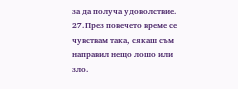за да получа удоволствие.
27.През повечето време се чувствам така, сякаш съм направил нещо лошо или зло.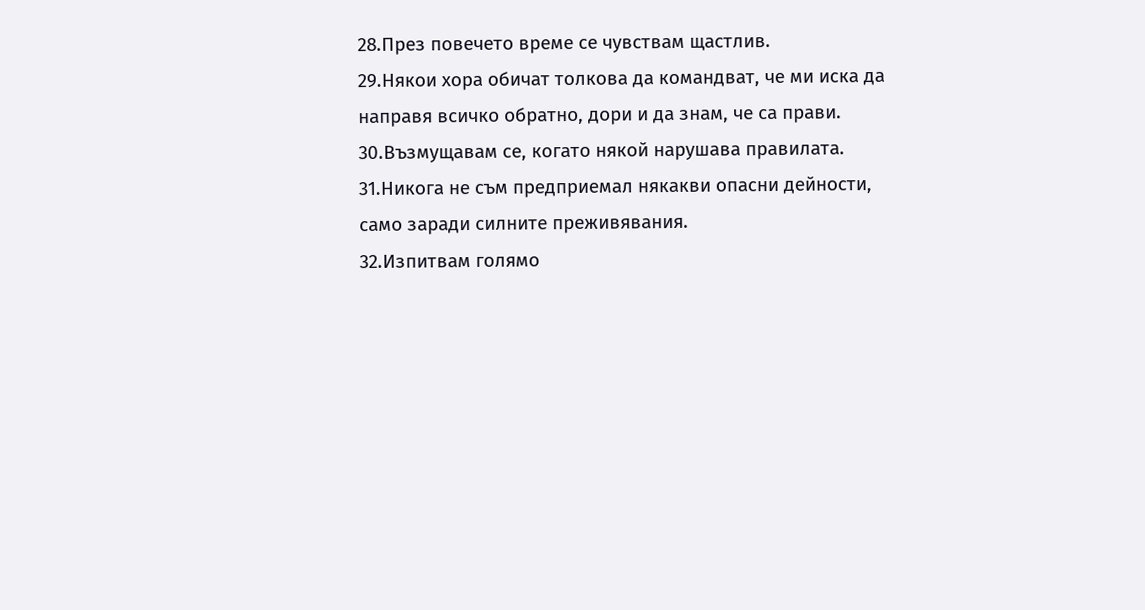28.През повечето време се чувствам щастлив.
29.Някои хора обичат толкова да командват, че ми иска да направя всичко обратно, дори и да знам, че са прави.
30.Възмущавам се, когато някой нарушава правилата.
31.Никога не съм предприемал някакви опасни дейности, само заради силните преживявания.
32.Изпитвам голямо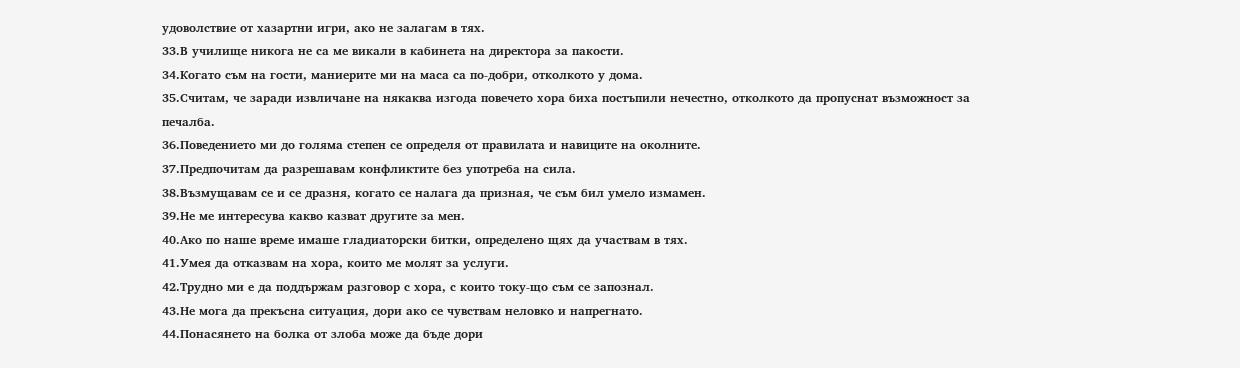удоволствие от хазартни игри, ако не залагам в тях.
33.В училище никога не са ме викали в кабинета на директора за пакости.
34.Когато съм на гости, маниерите ми на маса са по-добри, отколкото у дома.
35.Считам, че заради извличане на някаква изгода повечето хора биха постъпили нечестно, отколкото да пропуснат възможност за печалба.
36.Поведението ми до голяма степен се определя от правилата и навиците на околните.
37.Предпочитам да разрешавам конфликтите без употреба на сила.
38.Възмущавам се и се дразня, когато се налага да призная, че съм бил умело измамен.
39.Не ме интересува какво казват другите за мен.
40.Ако по наше време имаше гладиаторски битки, определено щях да участвам в тях.
41.Умея да отказвам на хора, които ме молят за услуги.
42.Трудно ми е да поддържам разговор с хора, с които току-що съм се запознал.
43.Не мога да прекъсна ситуация, дори ако се чувствам неловко и напрегнато.
44.Понасянето на болка от злоба може да бъде дори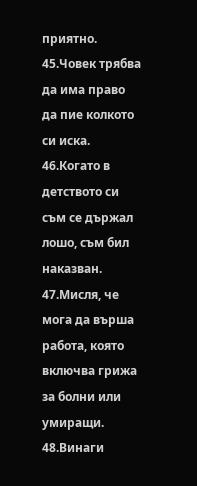приятно.
45.Човек трябва да има право да пие колкото си иска.
46.Когато в детството си съм се държал лошо, съм бил наказван.
47.Мисля, че мога да върша работа, която включва грижа за болни или умиращи.
48.Винаги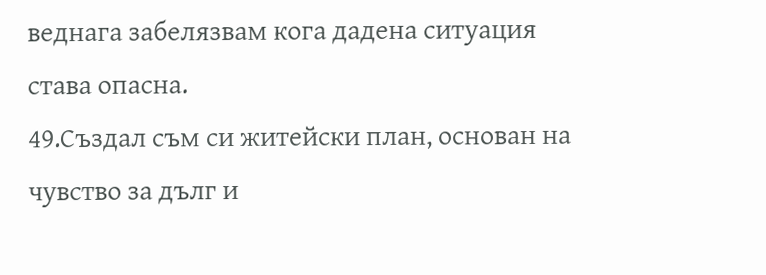веднага забелязвам кога дадена ситуация става опасна.
49.Създал съм си житейски план, основан на чувство за дълг и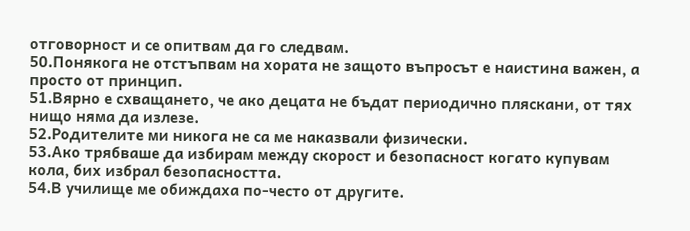отговорност и се опитвам да го следвам.
50.Понякога не отстъпвам на хората не защото въпросът е наистина важен, а просто от принцип.
51.Вярно е схващането, че ако децата не бъдат периодично пляскани, от тях нищо няма да излезе.
52.Родителите ми никога не са ме наказвали физически.
53.Ако трябваше да избирам между скорост и безопасност когато купувам кола, бих избрал безопасността.
54.В училище ме обиждаха по-често от другите.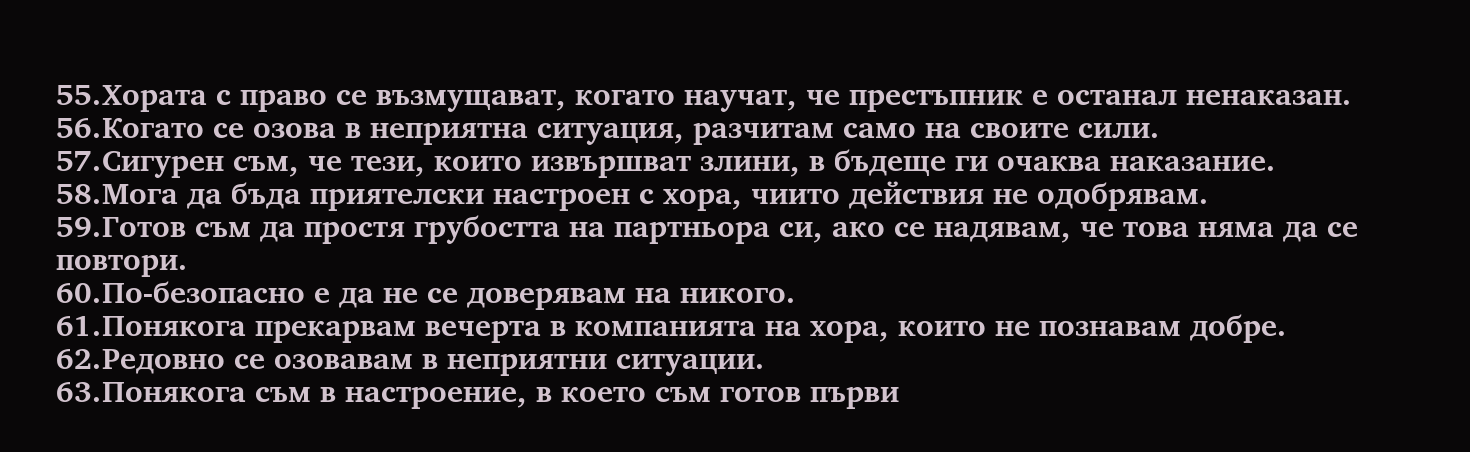55.Хората с право се възмущават, когато научат, че престъпник е останал ненаказан.
56.Когато се озова в неприятна ситуация, разчитам само на своите сили.
57.Сигурен съм, че тези, които извършват злини, в бъдеще ги очаква наказание.
58.Мога да бъда приятелски настроен с хора, чиито действия не одобрявам.
59.Готов съм да простя грубостта на партньора си, ако се надявам, че това няма да се повтори.
60.По-безопасно е да не се доверявам на никого.
61.Понякога прекарвам вечерта в компанията на хора, които не познавам добре.
62.Редовно се озовавам в неприятни ситуации.
63.Понякога съм в настроение, в което съм готов първи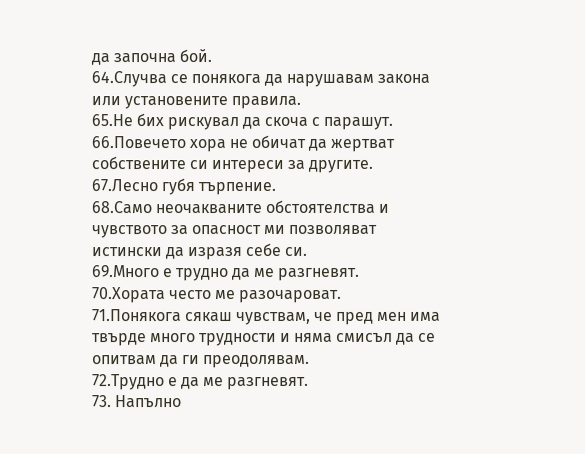да започна бой.
64.Случва се понякога да нарушавам закона или установените правила.
65.Не бих рискувал да скоча с парашут.
66.Повечето хора не обичат да жертват собствените си интереси за другите.
67.Лесно губя търпение.
68.Само неочакваните обстоятелства и чувството за опасност ми позволяват истински да изразя себе си.
69.Много е трудно да ме разгневят.
70.Хората често ме разочароват.
71.Понякога сякаш чувствам, че пред мен има твърде много трудности и няма смисъл да се опитвам да ги преодолявам.
72.Трудно е да ме разгневят.
73. Напълно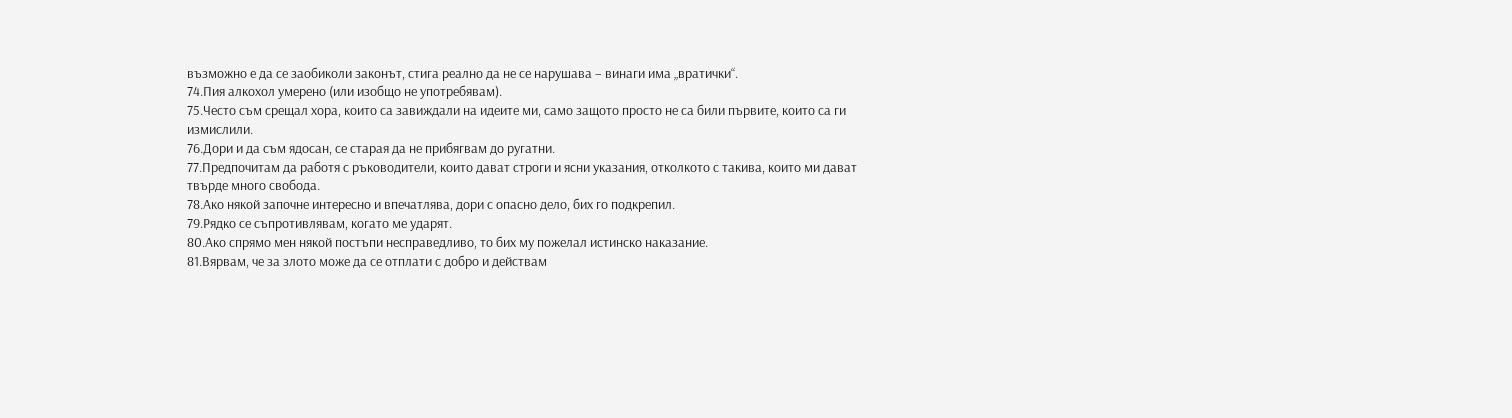възможно е да се заобиколи законът, стига реално да не се нарушава – винаги има „вратички“.
74.Пия алкохол умерено (или изобщо не употребявам).
75.Често съм срещал хора, които са завиждали на идеите ми, само защото просто не са били първите, които са ги измислили.
76.Дори и да съм ядосан, се старая да не прибягвам до ругатни.
77.Предпочитам да работя с ръководители, които дават строги и ясни указания, отколкото с такива, които ми дават твърде много свобода.
78.Ако някой започне интересно и впечатлява, дори с опасно дело, бих го подкрепил.
79.Рядко се съпротивлявам, когато ме ударят.
80.Ако спрямо мен някой постъпи несправедливо, то бих му пожелал истинско наказание.
81.Вярвам, че за злото може да се отплати с добро и действам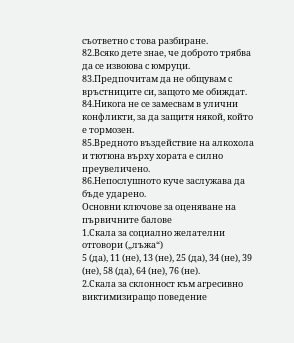съответно с това разбиране.
82.Всяко дете знае, че доброто трябва да се извоюва с юмруци.
83.Предпочитам да не общувам с връстниците си, защото ме обиждат.
84.Никога не се замесвам в улични конфликти, за да защитя някой, който е тормозен.
85.Вредното въздействие на алкохола и тютюна върху хората е силно преувеличено.
86.Непослушното куче заслужава да бъде ударено.
Основни ключове за оценяване на първичните балове
1.Скала за социално желателни отговори („лъжа“)
5 (да), 11 (не), 13 (не), 25 (да), 34 (не), 39 (не), 58 (да), 64 (не), 76 (не).
2.Скала за склонност към агресивно виктимизиращо поведение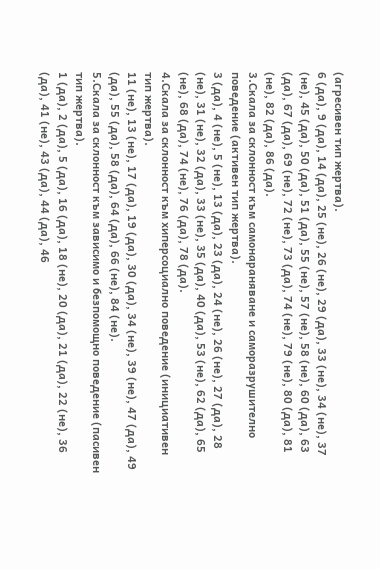(агресивен тип жертва).
6 (да), 9 (да), 14 (да), 25 (не), 26 (не), 29 (да), 33 (не), 34 (не), 37 (не), 45 (да), 50 (да), 51 (да), 55 (не), 57 (не), 58 (не), 60 (да), 63 (да), 67 (да), 69 (не), 72 (не), 73 (да), 74 (не), 79 (не), 80 (да), 81 (не), 82 (да), 86 (да).
3.Скала за склонност към самонараняване и саморазрушително поведение (активен тип жертва).
3 (да), 4 (не), 5 (не), 13 (да), 23 (да), 24 (не), 26 (не), 27 (да), 28 (не), 31 (не), 32 (да), 33 (не), 35 (да), 40 (да), 53 (не), 62 (да), 65 (не), 68 (да), 74 (не), 76 (да), 78 (да).
4.Скала за склонност към хиперсоциално поведение (инициативен тип жертва).
11 (не), 13 (не), 17 (да), 19 (да), 30 (да), 34 (не), 39 (не), 47 (да), 49 (да), 55 (да), 58 (да), 64 (да), 66 (не), 84 (не).
5.Скала за склонност към зависимо и безпомощно поведение (пасивен тип жертва).
1 (да), 2 (да), 5 (да), 16 (да), 18 (не), 20 (да), 21 (да), 22 (не), 36 (да), 41 (не), 43 (да), 44 (да), 46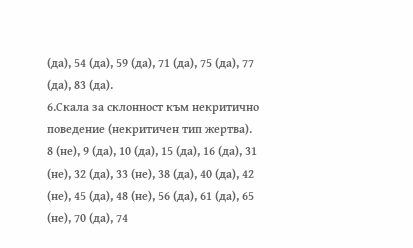(да), 54 (да), 59 (да), 71 (да), 75 (да), 77 (да), 83 (да).
6.Скала за склонност към некритично поведение (некритичен тип жертва).
8 (не), 9 (да), 10 (да), 15 (да), 16 (да), 31 (не), 32 (да), 33 (не), 38 (да), 40 (да), 42 (не), 45 (да), 48 (не), 56 (да), 61 (да), 65 (не), 70 (да), 74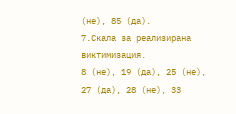(не), 85 (да).
7.Скала за реализирана виктимизация.
8 (не), 19 (да), 25 (не), 27 (да), 28 (не), 33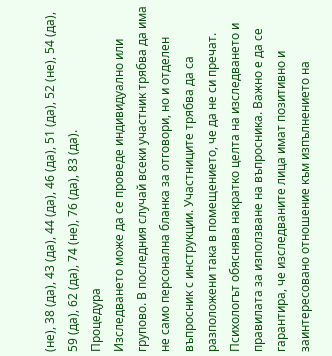(не), 38 (да), 43 (да), 44 (да), 46 (да), 51 (да), 52 (не), 54 (да), 59 (да), 62 (да), 74 (не), 76 (да), 83 (да).
Процедура
Изследването може да се проведе индивидуално или групово. В последния случай всеки участник трябва да има не само персонална бланка за отговори, но и отделен въпросник с инструкции. Участниците трябва да са разположени така в помещението, че да не си пречат. Психологът обяснява накратко целта на изследването и правилата за използване на въпросника. Важно е да се гарантира, че изследваните лица имат позитивно и заинтересовано отношение към изпълнението на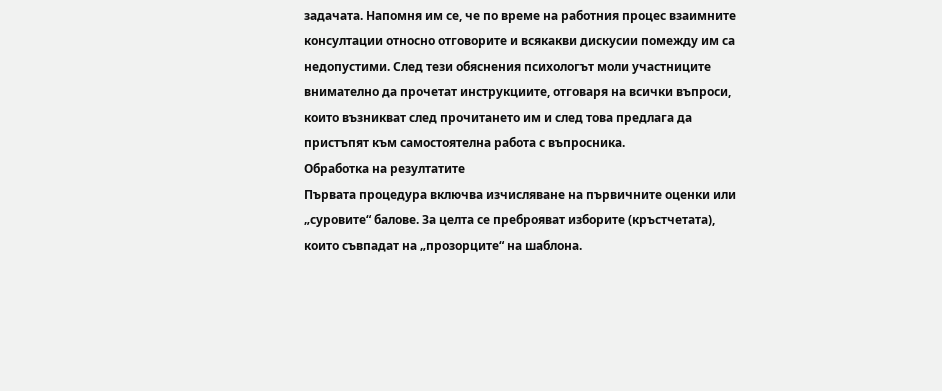задачата. Напомня им се, че по време на работния процес взаимните консултации относно отговорите и всякакви дискусии помежду им са недопустими. След тези обяснения психологът моли участниците внимателно да прочетат инструкциите, отговаря на всички въпроси, които възникват след прочитането им и след това предлага да пристъпят към самостоятелна работа с въпросника.
Обработка на резултатите
Първата процедура включва изчисляване на първичните оценки или „суровите“ балове. За целта се преброяват изборите (кръстчетата), които съвпадат на „прозорците“ на шаблона.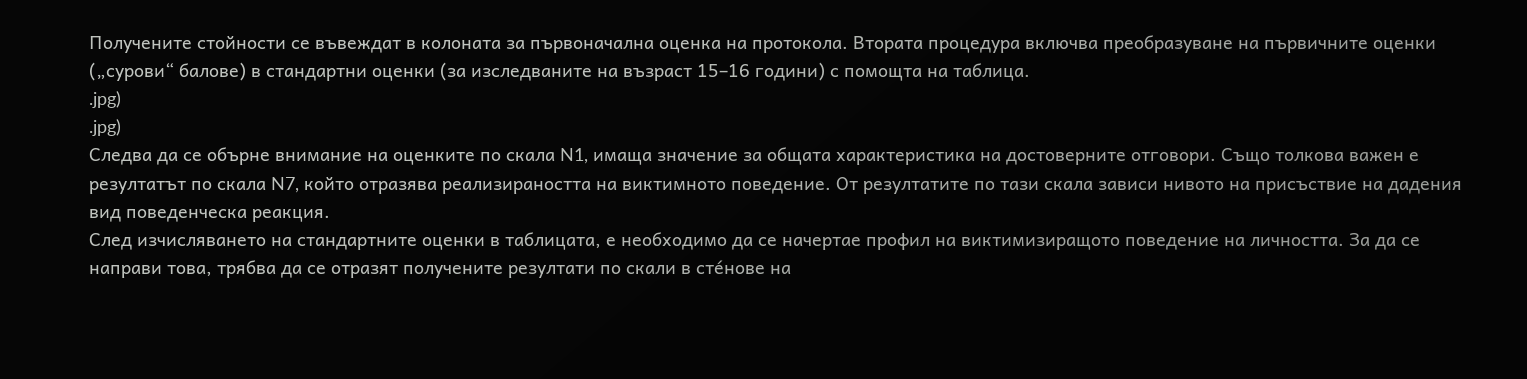Получените стойности се въвеждат в колоната за първоначална оценка на протокола. Втората процедура включва преобразуване на първичните оценки („сурови“ балове) в стандартни оценки (за изследваните на възраст 15–16 години) с помощта на таблица.
.jpg)
.jpg)
Следва да се обърне внимание на оценките по скала N1, имаща значение за общата характеристика на достоверните отговори. Също толкова важен е резултатът по скала N7, който отразява реализираността на виктимното поведение. От резултатите по тази скала зависи нивото на присъствие на дадения вид поведенческа реакция.
След изчисляването на стандартните оценки в таблицата, е необходимо да се начертае профил на виктимизиращото поведение на личността. За да се направи това, трябва да се отразят получените резултати по скали в сте́нове на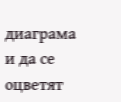диаграма и да се оцветят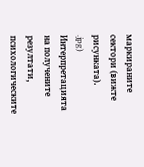маркираните сектори (вижте рисунката).
.jpg)
Интерпретацията на получените резултати, психологическите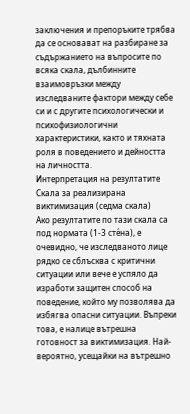заключения и препоръките трябва да се основават на разбиране за съдържанието на въпросите по всяка скала, дълбинните взаимовръзки между изследваните фактори между себе си и с другите психологически и психофизиологични характеристики, както и тяхната роля в поведението и дейността на личността.
Интерпретация на резултатите
Скала за реализирана виктимизация (седма скала)
Ако резултатите по тази скала са под нормата (1-3 сте́на), е очевидно, че изследваното лице рядко се сблъсква с критични ситуации или вече е успяло да изработи защитен способ на поведение, който му позволява да избягва опасни ситуации. Въпреки това, е налице вътрешна готовност за виктимизация. Най-вероятно, усещайки на вътрешно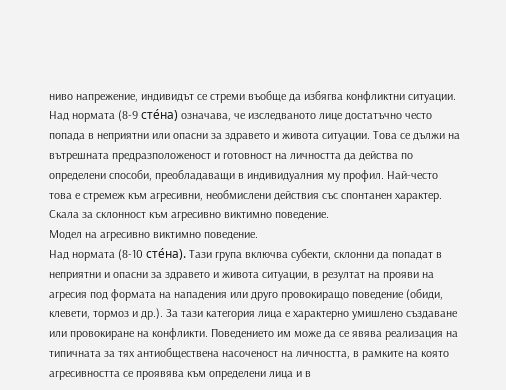ниво напрежение, индивидът се стреми въобще да избягва конфликтни ситуации.
Над нормата (8-9 сте́на) означава, че изследваното лице достатъчно често попада в неприятни или опасни за здравето и живота ситуации. Това се дължи на вътрешната предразположеност и готовност на личността да действа по определени способи, преобладаващи в индивидуалния му профил. Най-често това е стремеж към агресивни, необмислени действия със спонтанен характер.
Скала за склонност към агресивно виктимно поведение.
Модел на агресивно виктимно поведение.
Над нормата (8-10 сте́на). Тази група включва субекти, склонни да попадат в неприятни и опасни за здравето и живота ситуации, в резултат на прояви на агресия под формата на нападения или друго провокиращо поведение (обиди, клевети, тормоз и др.). За тази категория лица е характерно умишлено създаване или провокиране на конфликти. Поведението им може да се явява реализация на типичната за тях антиобществена насоченост на личността, в рамките на която агресивността се проявява към определени лица и в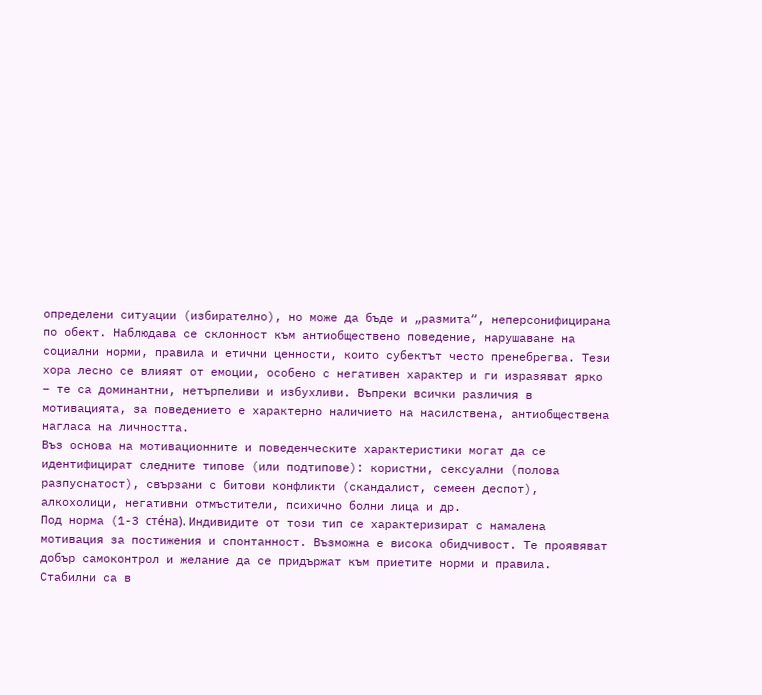определени ситуации (избирателно), но може да бъде и „размита“, неперсонифицирана по обект. Наблюдава се склонност към антиобществено поведение, нарушаване на социални норми, правила и етични ценности, които субектът често пренебрегва. Тези хора лесно се влияят от емоции, особено с негативен характер и ги изразяват ярко – те са доминантни, нетърпеливи и избухливи. Въпреки всички различия в мотивацията, за поведението е характерно наличието на насилствена, антиобществена нагласа на личността.
Въз основа на мотивационните и поведенческите характеристики могат да се идентифицират следните типове (или подтипове): користни, сексуални (полова разпуснатост), свързани с битови конфликти (скандалист, семеен деспот), алкохолици, негативни отмъстители, психично болни лица и др.
Под норма (1-3 сте́на). Индивидите от този тип се характеризират с намалена мотивация за постижения и спонтанност. Възможна е висока обидчивост. Те проявяват добър самоконтрол и желание да се придържат към приетите норми и правила. Стабилни са в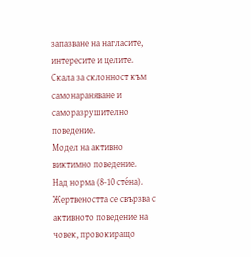запазване на нагласите, интересите и целите.
Скала за склонност към самонараняване и саморазрушително поведение.
Модел на активно виктимно поведение.
Над норма (8-10 сте́на). Жертвеността се свързва с активното поведение на човек, провокиращо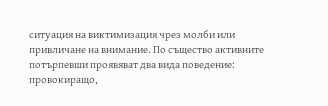ситуация на виктимизация чрез молби или привличане на внимание. По същество активните потърпевши проявяват два вида поведение: провокиращо,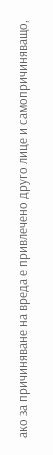ако за причиняване на вреда е привлечено друго лице и самопричиняващо,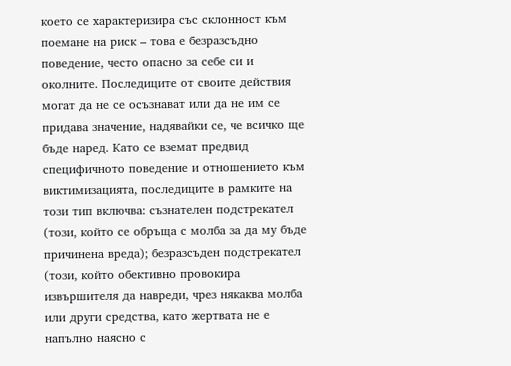което се характеризира със склонност към поемане на риск – това е безразсъдно поведение, често опасно за себе си и околните. Последиците от своите действия могат да не се осъзнават или да не им се придава значение, надявайки се, че всичко ще бъде наред. Като се вземат предвид специфичното поведение и отношението към виктимизацията, последиците в рамките на този тип включва: съзнателен подстрекател (този, който се обръща с молба за да му бъде причинена вреда); безразсъден подстрекател (този, който обективно провокира извършителя да навреди, чрез някаква молба или други средства, като жертвата не е напълно наясно с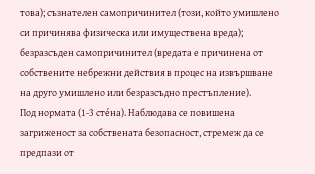това); съзнателен самопричинител (този, който умишлено си причинява физическа или имуществена вреда); безразсъден самопричинител (вредата е причинена от собствените небрежни действия в процес на извършване на друго умишлено или безразсъдно престъпление).
Под нормата (1-3 сте́на). Наблюдава се повишена загриженост за собствената безопасност, стремеж да се предпази от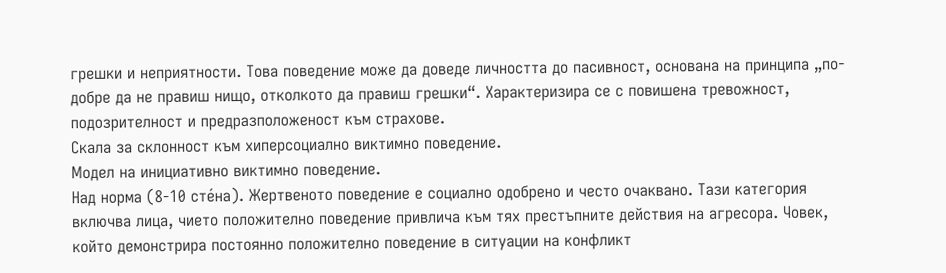грешки и неприятности. Това поведение може да доведе личността до пасивност, основана на принципа „по-добре да не правиш нищо, отколкото да правиш грешки“. Характеризира се с повишена тревожност, подозрителност и предразположеност към страхове.
Скала за склонност към хиперсоциално виктимно поведение.
Модел на инициативно виктимно поведение.
Над норма (8-10 сте́на). Жертвеното поведение е социално одобрено и често очаквано. Тази категория включва лица, чието положително поведение привлича към тях престъпните действия на агресора. Човек, който демонстрира постоянно положително поведение в ситуации на конфликт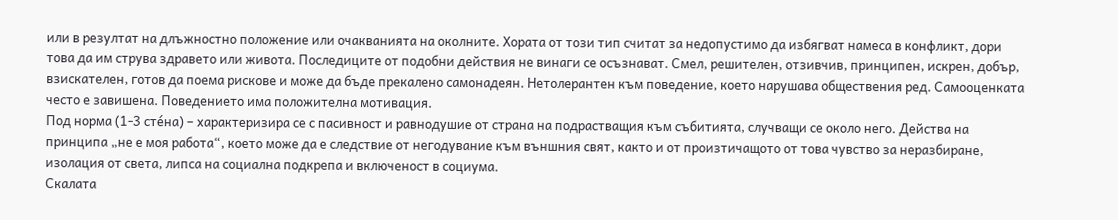или в резултат на длъжностно положение или очакванията на околните. Хората от този тип считат за недопустимо да избягват намеса в конфликт, дори това да им струва здравето или живота. Последиците от подобни действия не винаги се осъзнават. Смел, решителен, отзивчив, принципен, искрен, добър, взискателен, готов да поема рискове и може да бъде прекалено самонадеян. Нетолерантен към поведение, което нарушава обществения ред. Самооценката често е завишена. Поведението има положителна мотивация.
Под норма (1-3 сте́на) – характеризира се с пасивност и равнодушие от страна на подрастващия към събитията, случващи се около него. Действа на принципа „не е моя работа“, което може да е следствие от негодувание към външния свят, както и от произтичащото от това чувство за неразбиране, изолация от света, липса на социална подкрепа и включеност в социума.
Скалата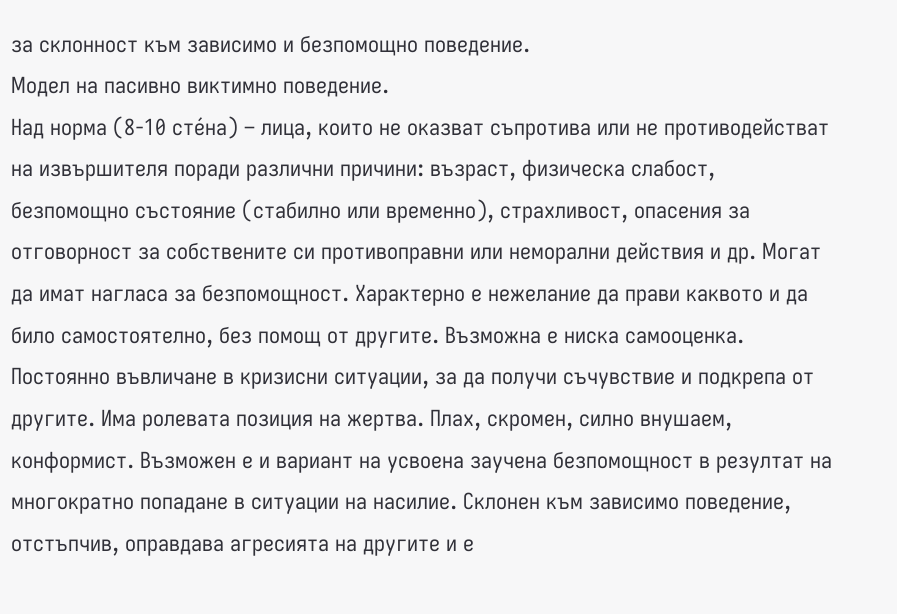за склонност към зависимо и безпомощно поведение.
Модел на пасивно виктимно поведение.
Над норма (8-10 сте́на) – лица, които не оказват съпротива или не противодействат на извършителя поради различни причини: възраст, физическа слабост, безпомощно състояние (стабилно или временно), страхливост, опасения за отговорност за собствените си противоправни или неморални действия и др. Могат да имат нагласа за безпомощност. Характерно е нежелание да прави каквото и да било самостоятелно, без помощ от другите. Възможна е ниска самооценка. Постоянно въвличане в кризисни ситуации, за да получи съчувствие и подкрепа от другите. Има ролевата позиция на жертва. Плах, скромен, силно внушаем, конформист. Възможен е и вариант на усвоена заучена безпомощност в резултат на многократно попадане в ситуации на насилие. Склонен към зависимо поведение, отстъпчив, оправдава агресията на другите и е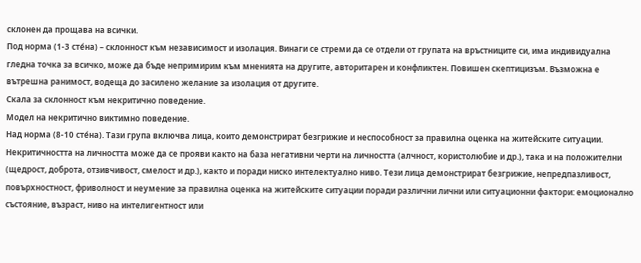склонен да прощава на всички.
Под норма (1-3 сте́на) – склонност към независимост и изолация. Винаги се стреми да се отдели от групата на връстниците си, има индивидуална гледна точка за всичко, може да бъде непримирим към мненията на другите, авторитарен и конфликтен. Повишен скептицизъм. Възможна е вътрешна ранимост, водеща до засилено желание за изолация от другите.
Скала за склонност към некритично поведение.
Модел на некритично виктимно поведение.
Над норма (8-10 сте́на). Тази група включва лица, които демонстрират безгрижие и неспособност за правилна оценка на житейските ситуации. Некритичността на личността може да се прояви както на база негативни черти на личността (алчност, користолюбие и др.), така и на положителни (щедрост, доброта, отзивчивост, смелост и др.), както и поради ниско интелектуално ниво. Тези лица демонстрират безгрижие, непредпазливост, повърхностност, фриволност и неумение за правилна оценка на житейските ситуации поради различни лични или ситуационни фактори: емоционално състояние, възраст, ниво на интелигентност или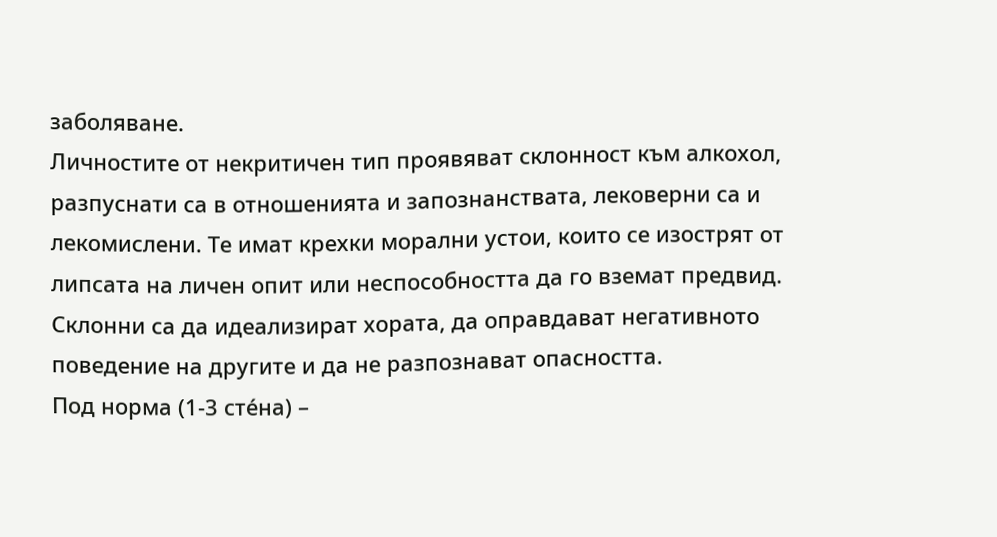заболяване.
Личностите от некритичен тип проявяват склонност към алкохол, разпуснати са в отношенията и запознанствата, лековерни са и лекомислени. Те имат крехки морални устои, които се изострят от липсата на личен опит или неспособността да го вземат предвид. Склонни са да идеализират хората, да оправдават негативното поведение на другите и да не разпознават опасността.
Под норма (1-3 сте́на) –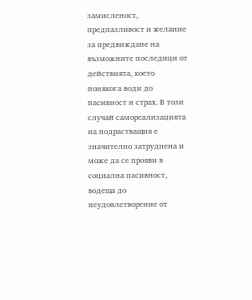замисленост, предпазливост и желание за предвиждане на възможните последици от действията, което понякога води до пасивност и страх. В този случай самореализацията на подрастващия е значително затруднена и може да се прояви в социална пасивност, водеща до неудовлетворение от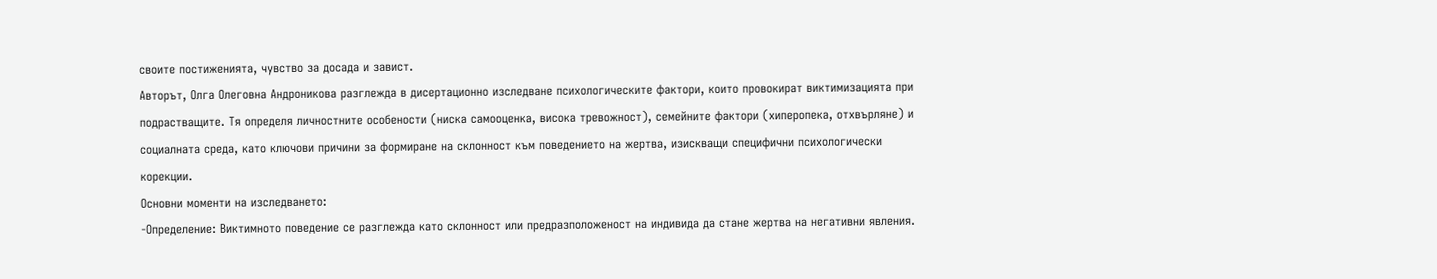своите постиженията, чувство за досада и завист.
Авторът, Олга Олеговна Андроникова разглежда в дисертационно изследване психологическите фактори, които провокират виктимизацията при подрастващите. Тя определя личностните особености (ниска самооценка, висока тревожност), семейните фактори (хиперопека, отхвърляне) и социалната среда, като ключови причини за формиране на склонност към поведението на жертва, изискващи специфични психологически корекции.
Основни моменти на изследването:
-Определение: Виктимното поведение се разглежда като склонност или предразположеност на индивида да стане жертва на негативни явления.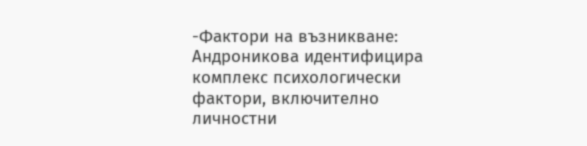-Фактори на възникване: Андроникова идентифицира комплекс психологически фактори, включително личностни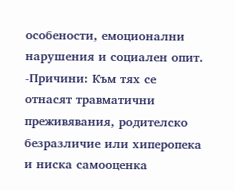особености, емоционални нарушения и социален опит.
-Причини: Към тях се отнасят травматични преживявания, родителско безразличие или хиперопека и ниска самооценка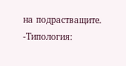на подрастващите.
-Типология: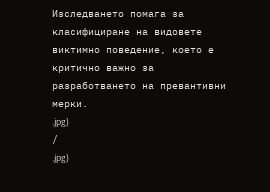Изследването помага за класифициране на видовете виктимно поведение, което е критично важно за разработването на превантивни мерки.
.jpg)
/
.jpg)